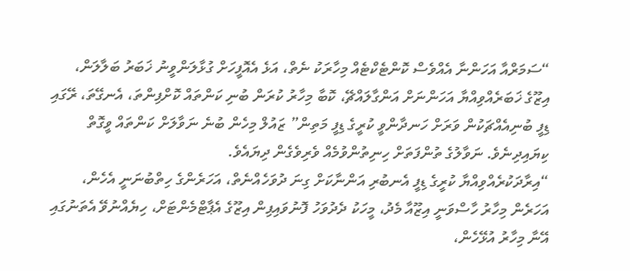“ސަމަރްއާ އަހަންނާ އެއްވެސް ކޮންޓެކްޓެއް މިހާރަކު ނެތް، އަޅެ އެއޮފީހަށް ގުޅާލަންވީނު ޚަބަރު ބަލާލަން، އިޒޫގެ ޚަބަރެއްވިއްޔާ އަހަންނަށް އަންގާލައްޗޭ، ކޮބާ މިހާރު ކުރަން ބުނި ކަންތައް ކޮށްފިންތަ، އެނގޭތަ، ރޭގައި ޑިފީ ބުނިއެއްޗަކުން ވަރަށް ހަނދާންވީ ކުރީގެ ޑިފީ މަތިން” ޒައުލް މިހެން ބުނެ ނަވާލަށް ކަންތައް ވީގޮތް ކިޔައިދިނެވެ. ނަވާލުގެ ތުންފަތަށް ހިނިތުންވުމެއް ވެރިވެގެން ދިޔައެވެ.
“އިރާދަކުރެއްވިއްޔާ ކުރީގެ ޑިފީ އެނބުރި އަންނާކަށް ގިނަ ދުވަހެއްނެތް، އަހަރެންގެ ހިތްބުނަނީ އެހެން، އަހަރެން މިހާރު ހާސްވަނީ އިޒޫއާ މެދު، މީހަކު ދެދުވަހު ފޮނުވައިފިން އިޒޫގެ އެޕާޓްމެންޓަށް، ހިޔެއްނުވޭ އެތަނުގައި އޭނާ މިހާރު އުޅޭހެން،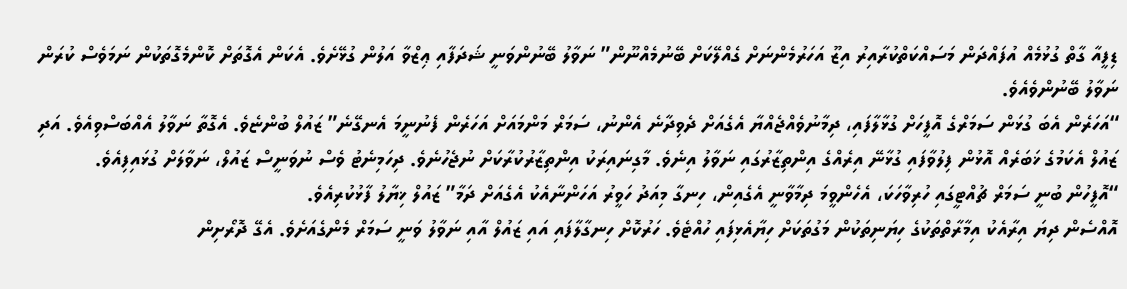ޑިފީއާ ގާތް ގުޅުމެއް އުފައްދަން މަސައްކަތްކުރާއިރު އިޒޫ އަހަރުމެންނަށް ގެއްލޭކަށް ބޭނުމެއްނޫން” ނަވާލު ބޭނުންވަނީ ޝަދަފާއި ޢިޒްވާ އަލުން ގުޅޭށެވެ. އެކަން އެގޮތަށް ކޮންމެގޮތަކުން ނަމަވެސް ކުރަން ނަވާލު ބޭނުންވެއެވެ.
“އަހަރެން އެބަ ގުޅަން ސަމަރްގެ އޮފީހަށް ގުޅާލާފައި، ދިމާނުވެއްޖެއްޔާ އެގެއަށް ދެވިދާނެ އެންނު، ސަމަރް މަންމައަށް އަހަރެން ފެނުނީމަ އެނގޭނެ” ޒައުލް ބުންޏެވެ. އެގޮތާ ނަވާލު އެއްބަސްވިއެވެ. އަދި ޒައުލް އެކަމުގެ ޚަބަރެއް އޮޅުން ފިލުވާފައި ގުޅާނޭ އިރެއްގެ އިންތިޒާރުގައި ނަވާލު އިނެވެ. މާގިނައިރަކު އިންތިޒާރުކުރާކަށް ނުޖެހުނެވެ. ދިހަމިނެޓު ވެސް ނުވަނީސް ޒައުލް، ނަވާލަށް ގުޅައިފިއެވެ.
“އޮފީހުން ބުނީ ސަމަރް ޗުއްޓީގައި ހުރިވާހަކަ، އެހެންވީމަ ދިމާވާނީ އެގެއިން، ހިނގާ މިއަދު ހަވީރު އަހަންނާއެކު އެގެއަށް ދަމާ” ޒައުލް ޚިޔާލު ފާޅުކުރިއެވެ.
އޮއްސެން ދިޔަ އިރާއެކު އިމާރާތްތަކުގެ ހިޔަނިތަކުން މަގުތަކަށް ހިޔާއެޅިފައި ހުއްޓެވެ. ހަރުކޮށް ހިނގާލާފައި އައި ޒައުލް އާއި ނަވާލު ވަނީ ސަމަރް މެންގެއަށެވެ. އެގޭ ދޮރޯށިން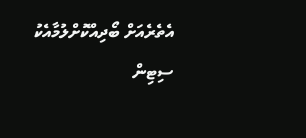އެތެރެއަށް ބޯދިއްކޮށްލުމާއެކު ސިޓިން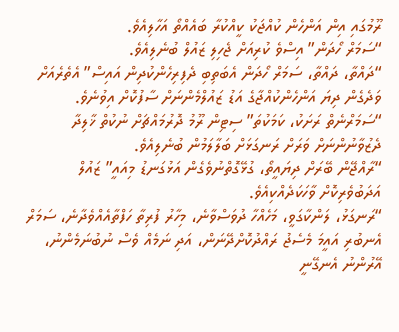ރޫމުގައި އިން އަންހެން ކުއްޖަކު ކީއްކުރާ ބައެއްތޯ އަހާލިއެވެ.
“ސަމަރް ހޯދަން” އިސްވެ ކުރިއަށް ޖެހިލި ޒައުލް ބުނެލިއެވެ.
“ދައްތާ، ދައްތާ، ސަމަރް ހޯދަން އެބަތިބި ދެފިރިހެންކުދިން އައިސް” އެތެރެއަށް ވަދެގެން ދިޔަ އަންހެންކުއްޖާގެ އަޑު ޒައުލްމެންނަށް ސާފުކޮށް އިވުނެވެ.
“ސަމަރްނެތް ރަށަކު، ކަމަކުތަ” ސިޓިން ރޫމު ދޮރުމައްޗަށް ނުކުތް ޚާލިދާ ދެޒުވާނުންނަށް ވަރަށް ރަނގަޅަށް ބަލާލަމުން ބުނެލިއެވެ.
“ރާއްޖޭން ބޭރަށް ދިޔައީތޯ، ގުޅޭގޮތްނުވެގެން އަޅުގަނޑު މިއައީ” ޒައުލް އަދަބުވެރިކޮށް ވާހަކަދެއްކިއެވެ.
“ރަނގަޅު، ލަންކާގަވީ، މަހެއްހާ ދުވަސްވާނެ، މިހާރު ފުރިތާ ހަފްތާއެއްވެދާނެ، ސަމަރް އެނބުރި އައީމަ މެސެޖު ރައްދުކޮށްދޭނަން، އަދި ނަމެއް ވެސް ނުބުނަމެންނު، އޭރުންނު އެނގޭނީ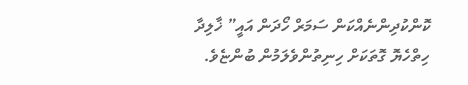ކޮންކުދިންނެއްކަން ސަމަރް ހޯދަން އައީ” ޚާލިދާ ހިތްހެޔޮ ގޮތަކަށް ހިނިތުންވެލަމުން ބުންޏެވެ.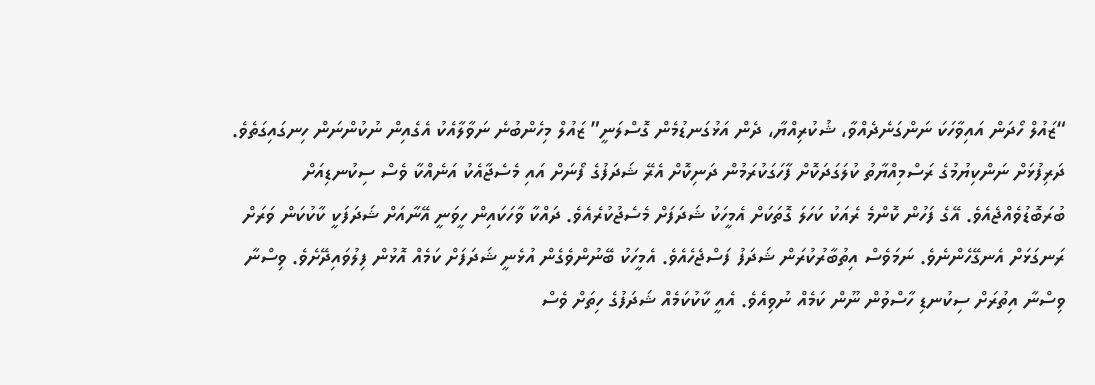“ޒައުލް ހޯދަން އައިވާހަކަ ނަންގަނެދެއްވާ، ޝުކުރިއްޔާ، ދެން އަޅުގަނޑުމެން ގޮސްލަނީ” ޒައުލް މިހެންބުނެ ނަވާލާއެކު އެގެއިން ނުކުންނަން ހިނގައިގަތެވެ.
ދަރިފުޅަށް ނަންކިޔުމުގެ ރަސްމިއްޔާތު ކުލަގަދަކޮށް ފާހަގަކުރަމުން ދަނިކޮށް އެރޭ ޝަދަފުގެ ފޯނަށް އައި މެސެޖާއެކު އަނެއްކާ ވެސް ސިކުނޑިއަށް ބުރަބޮޑުވެއްޖެއެވެ. އޭގެ ފަހުން ކޮންމެ ރެއަކު ކަހަލަ ގޮތަކަށް އެމީހަކު ޝަދަފަށް މެސެޖުކުރެއެވެ. ދައްކާ ވާހަކައިން ހީވަނީ އޭނާއަށް ޝަދަފަކީ ކާކުކަން ވަރަށް ރަނގަޅަށް އެނގޭހެންނެވެ. ނަމަވެސް އިތުބާރުކުރަން ޝަދަފު ފަސްޖެހެއެވެ. އެމީހަކު ބޭނުންވެގެން އުޅެނީ ޝަދަފަށް ކަމެއް އޮޅުން ފިލުވައިދޭށެވެ. ވިސްނާ ވިސްނާ އިތުރަށް ސިކުނޑި ހާސްވުން ނޫން ކަމެއް ނުވިއެވެ. އެއީ ކާކުކަމެއް ޝަދަފުގެ ހިތަށް ވެސް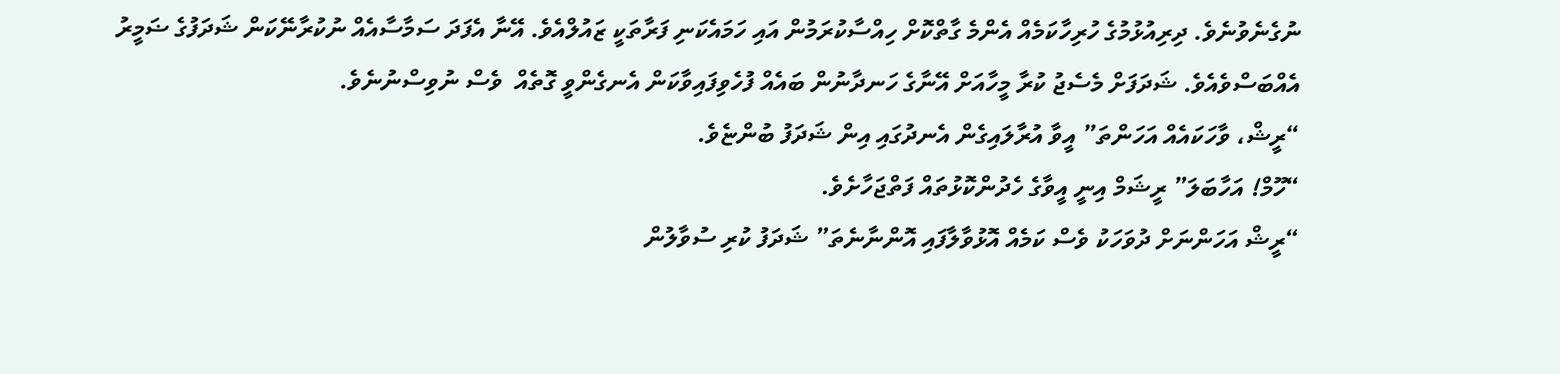ނުގެނެވުނެވެ. ދިރިއުޅުމުގެ ހުރިހާކަމެއް އެންމެ ގާތްކޮށް ހިއްސާކުރަމުން އައި ހަމައެކަނި ފަރާތަކީ ޒައުލްއެވެ. އޭނާ އެފަދަ ސަމާސާއެއް ނުކުރާނޭކަން ޝަދަފުގެ ޟަމީރު އެއްބަސްވެއެވެ. ޝަދަފަށް މެސެޖު ކުރާ މީހާއަށް އޭނާގެ ހަނދާނުން ބައެއް ފުހެވިފައިވާކަން އެނގެންވީ ގޮތެއް  ވެސް ނުވިސްނުނެވެ.
“ރީޝް، ވާހަކައެއް އަހަންތަ” އީވާ އުރާލައިގެން އެނދުގައި އިން ޝަދަފު ބުންޏެވެ.
“ހޫމް! އަހާބަލަ” ރީޝަމް އިނީ އީވާގެ ހެދުންކޮޅުތައް ފަތްޖަހާށެވެ.
“ރީޝް އަހަންނަށް ދުވަހަކު ވެސް ކަމެއް އޮޅުވާލާފައި އޮންނާނެތަ” ޝަދަފު ކުރި ސުވާލުން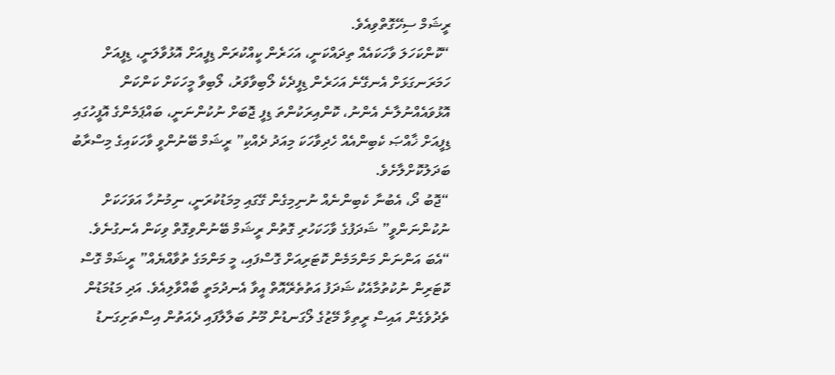ރީޝަމް ސިހޭގޮތްވިއެވެ.
“ކޮންކަހަލަ ވާހަކައެއް ތިދައްކަނީ، އަހަރެން ކީއްކުރަން ޑިފީއަށް އޮޅުވާލަނީ، ޑިފީއަށް ހަމަރަނގަޅަށް އެނގޭނެ އަހަރެން ޑިފީދެކެ ލޯބިވާވަރު، ލޯބިވާ މީހަކަށް ކަންކަން އޮޅުވައެއްނުލާނެ އެންނު، ކޮންއިރަކުންތަ ޑިފީ ޖޮބަށް ނުކުންނަނީ، ބައްޕަމެންގެ އޮފީހުގައި ޑިފީއަށް ޚާއްޞަ ކެބިންއެއް ހެދިވާހަކަ މިއަދު ދެއްކި” ރީޝަމް ބޭނުންވީ ވާހަކައިގެ މިސްރާބު ބަދަލުކޮށްލާށެވެ.
“ޖޮބު ދޯ، އެބުނާ ކެބިންނެއް ނުނިމިގެން ގޭގައި މިމަޑުކުރަނީ، ނިމުނުހާ އަވަހަކަށް ނުކުންނަންވީ” ޝަދަފުގެ ވާހަކަހުރި ގޮތުން ރީޝަމް ބޭނުންވިގޮތް ވިކަން އެނގުނެވެ.
“އެބަ އަންނަން މަންމަމެން ކޮޓަރިއަށް ގޮސްފައި، މީ މަންމަގެ ތުވާއްޔެއް” ރީޝަމް ގޮސް ކޮޓަރިން ނުކުތުމާއެކު ޝަދަފު އަތުތެރޭއޮތް އީވާ އެނދުމަތީ ބާއްވާލިއެވެ. އަދި މަޑުމަޑުން ތެދުވެގެން އައިސް ރީތިވާ މޭޒުގެ ލޯގަނޑުން މޫނު ބަލާލާފައި ދެއަތުން އިސްތަށިގަނޑު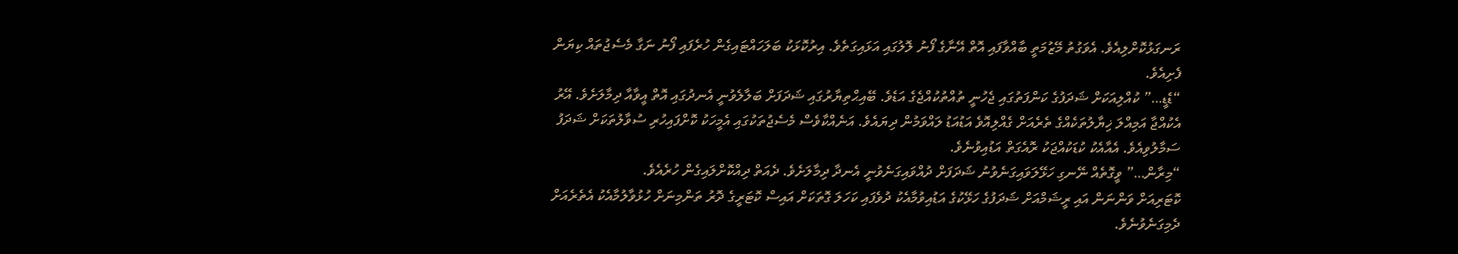ރަނގަޅުކޮށްލިއެވެ. އެވަގުތު މޭޒުމަތީ ބާއްވާފައި އޮތް އޭނާގެ ފޯނު ލޮލުގައި އަޅައިގަތެވެ. އިރުކޮޅަކު ބަލަހައްޓައިގެން ހުރެފައި ފޯނު ނަގާ މެސެޖުތައް ކިޔަން ފެށިއެވެ.
“ޑެޑީ…” ކުއްލިއަކަށް ޝަދަފުގެ ކަންފަތުގައި ޖެހުނީ ތުއްތުކުއްޖެގެ އަޑެވެ. ބޭއިޙްތިޔާރުގައި ޝަދަފަށް ބަލާލެވުނީ އެނދުގައި އޮތް އީވާއާ ދިމާލަށެވެ. އޭރު އެކުއްޖާ އަމިއްލަ ޚިޔާލުތަކެއްގެ ތެރެއަށް ގެއްލިއޮވެ އަޑުއަޑު ލައްވަމުން ދިޔައެވެ. އަނެއްކާވެސް މެސެޖުތަކުގައި އެމީހަކު ކޮށްފައިހުރި ސުވާލުތަކަށް ޝަދަފު ސަމާލުވިއެވެ. އެއާއެކު ކުޑަކުއްޖަކު ރޮއެގަތް އަޑުއިވުނެވެ.
“މިރާން…” ވީގޮތެއް ނޭނގި ހަޅޭލަވައިގަނެވުނު ޝަދަފަށް ދުއްވައިގަނެވުނީ އެނދާ ދިމާލަށެވެ. ދެއަތް ދިއްކޮށްލައިގެން ހުރެއެވެ.
ކޮޓަރިއަށް ވަންނަން އައި ރީޝަމްއަށް ޝަދަފުގެ ހަޅޭކުގެ އަޑުއިވުމާއެކު ދުވެފައި ކަހަލަ ގޮތަކަށް އައިސް ކޮޓަރީގެ ދޮރު ތަންމިނަށް ހުޅުވާލުމާއެކު އެތެރެއަށް ދެމިގަނެވުނެވެ.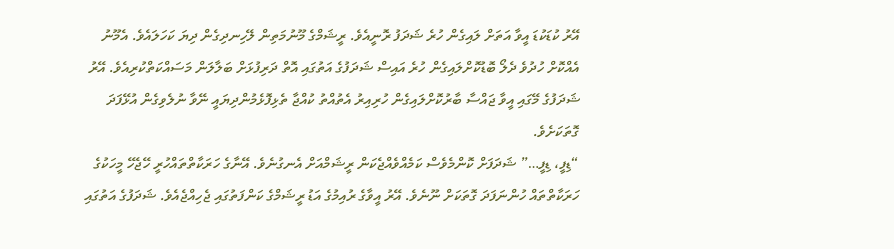އޭރު ކުޑަކުޑަ އީވާ އަތަށް ލައިގެން ހުރެ ޝަދަފު ރޮނީއެވެ. ރީޝަމްގެ މޫނުމަތިން ލޭހިނދިގެން ދިޔަ ކަހަލައެވެ. އެމޫނު އެއްކޮށް ހުދުވެ ދެލޯ ބޮޑުކޮށްލައިގެން ހުރެ އައިސް ޝަދަފުގެ އަތުގައި އޮތް ދަރިފުޅަށް ބަލާލަން މަސައްކަތްކުރިއެވެ. އޭރު ޝަދަފުގެ މޭގައި އީވާ ޖައްސާ ބާރުކޮށްލައިގެން ހުރިއިރު އެތުއްތު ކުއްޖާ ތެޅިފޮޅެމުންދިޔައީ ނޭވާ ނުލެވިގެން އުޅޭފަދަ ގޮތަކަށެވެ.
“ޑިފީ، ޑިފީ…” ޝަދަފަށް ކޮންމެވެސް ކަމެއްވެއްޖެކަން ރީޝަމްއަށް އެނގުނެވެ. އޭނާގެ ހަރަކާތްތައްހުރީ ހޭޖެހޭ މީހަކުގެ ހަރަކާތްތައް ހުންނަފަދަ ގޮތަކަށް ނޫނެވެ. އޭރު އީވާގެ ރުއިމުގެ އަޑު ރީޝަމްގެ ކަންފަތުގައި ޖެހިއްޖެއެވެ. ޝަދަފުގެ އަތުގައި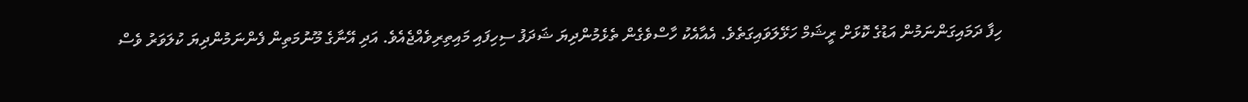ހިފާ ދަމައިގަންނަމުން އަޑުގެ ކޮޅަށް ރީޝަމް ހަޅޭލަވައިގަތެވެ. އެއާއެކު ހާސްވެގެން ތެޅެމުންދިޔަ ޝަދަފު ސިހިފައި މައިތިރިވެއްޖެއެވެ. އަދި އޭނާގެ މޫނުމަތިން ފެންނަމުންދިޔަ ކުލަވަރު ވެސް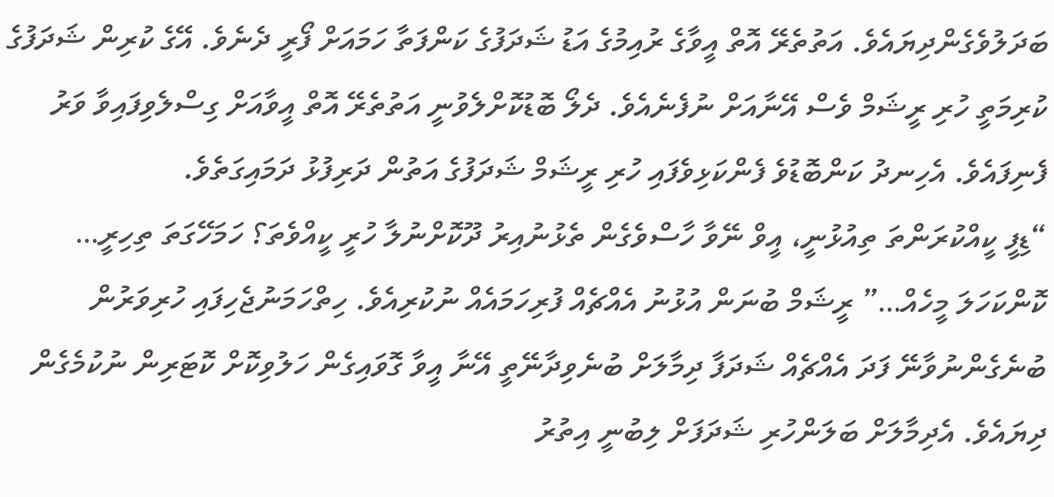ބަދަލުވެގެންދިޔައެވެ. އަތުތެރޭ އޮތް އީވާގެ ރުއިމުގެ އަޑު ޝަދަފުގެ ކަންފަތާ ހަމައަށް ފޯރީ ދެނެވެ. އޭގެ ކުރިން ޝަދަފުގެ ކުރިމަތީ ހުރި ރީޝަމް ވެސް އޭނާއަށް ނުފެނެއެވެ. ދެލޯ ބޮޑުކޮށްލެވުނީ އަތުތެރޭ އޮތް އީވާއަށް ގިސްލެވިފައިވާ ވަރު ފެނިފައެވެ. އެހިނދު ކަންބޮޑުވެ ފެންކަޅިވެފައި ހުރި ރީޝަމް ޝަދަފުގެ އަތުން ދަރިފުޅު ދަމައިގަތެވެ.
“ޑިފީ ކީއްކުރަންތަ ތިއުޅުނީ، އީވް ނޭވާ ހާސްވެގެން ތެޅުނުއިރު ދޫކޮށްނުލާ ހުރީ ކީއްވެތަ؟ ހަމަހޭގަތަ ތިހިރީ… ކޮންކަހަލަ މީހެއް…” ރީޝަމް ބުނަން އުޅުނު އެއްޗެއް ފުރިހަމައެއް ނުކުރިއެވެ. ހިތްހަމަނުޖެހިފައި ހުރިވަރުން ބުނެގެންނުވާނޭ ފަދަ އެއްޗެއް ޝަދަފާ ދިމާލަށް ބުނެވިދާނޭތީ އޭނާ އީވާ ގޮވައިގެން ހަލުވިކޮށް ކޮޓަރިން ނުކުމެގެން ދިޔައެވެ. އެދިމާލަށް ބަލަންހުރި ޝަދަފަށް ލިބުނީ އިތުރު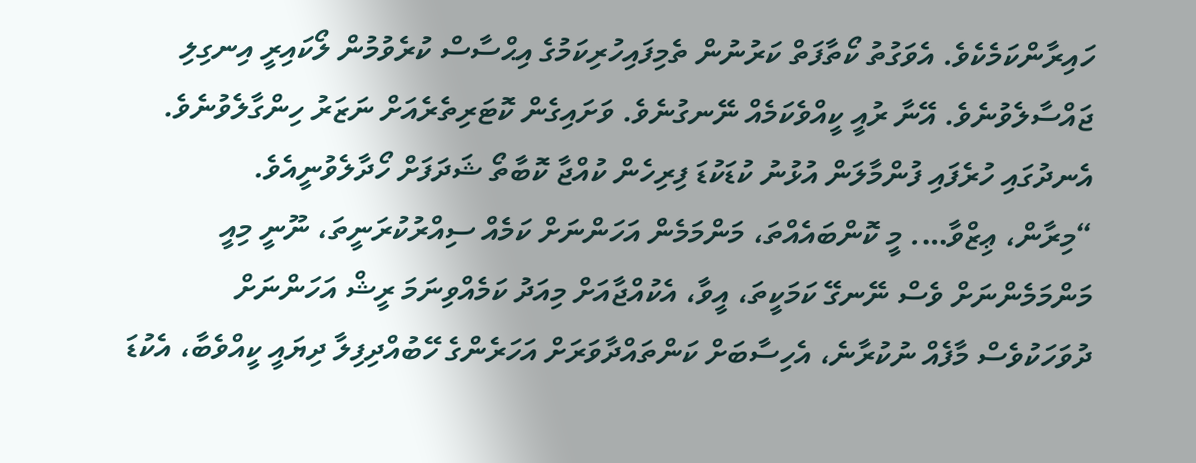ހައިރާންކަމެކެވެ. އެވަގުތު ކޯތާފަތް ކަރުނުން ތެމިފައިހުރިކަމުގެ އިޙްސާސް ކުރެވުމުން ލޯކައިރީ އިނގިލި ޖައްސާލެވުނެވެ. އޭނާ ރުއީ ކީއްވެކަމެއް ނޭނގުނެވެ. ވަށައިގެން ކޮޓަރިތެރެއަށް ނަޒަރު ހިންގާލެވުނެވެ. އެނދުގައި ހުރެފައި ފުންމާލަން އުޅުނު ކުޑަކުޑަ ފިރިހެން ކުއްޖާ ކޮބާތޯ ޝަދަފަށް ހޯދާލެވުނީއެވެ.
“މިރާން، ޢިޒްވާ…. މީ ކޮންބައެއްތަ، މަންމަމެން އަހަންނަށް ކަމެއް ސިއްރުކުރަނީތަ، ނޫނީ މިއީ މަންމަމެންނަށް ވެސް ނޭނގޭ ކަމަކީތަ، އީވާ، އެކުއްޖާއަށް މިއަދު ކަމެއްވިނަމަ ރީޝް އަހަންނަށް ދުވަހަކުވެސް މާފެއް ނުކުރާނެ، އެހިސާބަށް ކަންތައްދާވަރަށް އަހަރެންގެ ހޭބުއްދިފިލާ ދިޔައީ ކީއްވެބާ، އެކުޑަ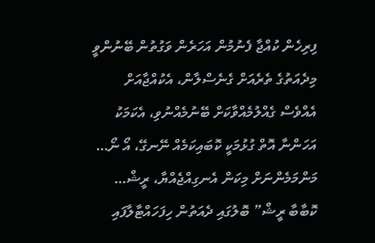ފިރިހެން ކުއްޖާ ފެނުމުން އަހަރެން ވަގުތުން ބޭނުންވީ މިދެއަތުގެ ތެރެއަށް ގެނެސްލާން، އެކުއްޖާއަށް އެއްވެސް ގެއްލުމެއްވާކަށް ބޭނުމެއްނުވި، އެކަމަކު އަހަންނާ އޮތް ގުޅުމަކީ ކޮބައިކަމެއް ނޭނގޭ، އޯ ނޯ… މަންމަމެންނަށް މިކަން އެނގިއްޖެއްޔާ، ރީޝް… ކޮބާބާ ރީޝް” ބޮލުގައި ދެއަތުން ހިފަހައްޓާލާފައި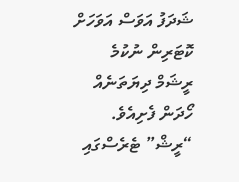ޝަދަފު އަވަސް އަވަހަށް ކޮޓަރިން ނުކުމެ ރީޝަމް ދިޔަތަނެއް ހޯދަން ފެށިއެވެ.
“ރީޝް” ޓެރެސްގައި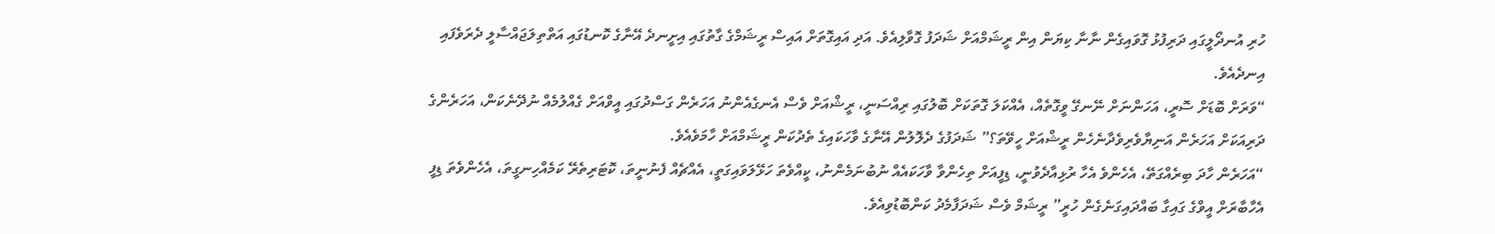ހުރި އުނދޯލީގައި ދަރިފުޅު ގޮވައިގެން ނާނާ ކިޔަން އިން ރީޝަމްއަށް ޝަދަފު ގޮވާލިއެވެ. އަދި އައިގޮތަށް އައިސް ރީޝަމްގެ ގާތުގައި އިށީނދެ އޭނާގެ ކޮނޑުގައި އަތްތިލަޖައްސާލީ ދެރަވެފައި އިނދެއެވެ.
“ވަރަށް ބޮޑަށް ސޮރީ، އަހަންނަށް ނޭނގޭ ވީގޮތެއް، އެއްކަލަ ގޮތަކަށް ބޮލުގައި ރިއްސަނީ، ރީޝްއަށް ވެސް އެނގެއެންނު އަހަރެން ގަސްދުގައި އީވްއަށް ގެއްލުމެއް ނުދޭނެކަން، އަހަރެންގެ ދަރިއަކަށް އަހަރެން އަނިޔާވެރިވެދާނެހެން ރީޝްއަށް ހީވޭތަ؟” ޝަދަފުގެ ދެލޮލުން އޭނާގެ ވާހަކައިގެ ތެދުކަން ރީޝަމްއަށް ހާމަވެއެވެ.
“އަހަރެން ހާދަ ބިރެއްގަތޭ، އެހެންވެ އެހާ ރުޅިއާދެވުނީ، ޑިފީއަށް ތިހެންވާ ވާހަކައެއް ނުބުނަމެންނު، ކީއްވެތަ ހަޅޭލަވައިގަތީ، އެއްޗެއް ފެނުނީތަ، ކޮޓަރިތެރޭ ކަމެއްހިނގީތަ، އެހެންވެތަ ޑިފީ އެހާބާރަށް އީވްގެ ގައިގާ ބައްދައިގަނެގެން ހުރީ” ރީޝަމް ވެސް ޝަދަފާމެދު ކަންބޮޑުވިއެވެ.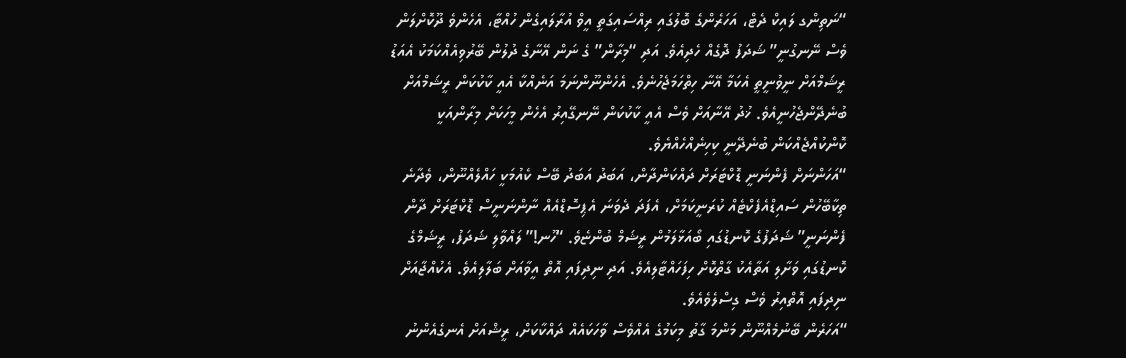“ނަތިންގ ލައިކް ދެޓް، އަހަރެންގެ ބޮލުގައި ރިއްސައިގަތީ އީވް އުރާލައިގެން ހުއްޓާ، އެހެންވެ ދޫކޮށްލަން ވެސް ނޭނގުނީ” ޝަދަފު ދޮގެއް ހެދިއެވެ. އަދި “މިރާން” ގެ ނަން އޭނާގެ ދުލުން ބޭރުވިއެއްކަމަކު އެއަޑު ރީޝަމްއަށް ނީވުނީތީ އެކަމާ އޭނާ ހިތްހަމަޖެހުނެވެ. އެހެންނޫންނަމަ އަނެއްކާ އެއީ ކާކުކަން ރީޝަމްއަށް ބުނެދޭންޖެހުނީއެވެ. ޚުދު އޭނާއަށް ވެސް އެއީ ކާކުކަން ނޭނގޭއިރު އެހެން މީހަކަށް މިރާންއަކީ ކޮންކުއްޖެއްކަން ބުނެދޭނީ ކިހިނެއްހެއްޔެވެ.
“އަހަންނަށް ފެންނަނީ ޑޮކްޓަރަށް ދައްކަންދާން، އަބަދު އަބަދު ބޭސް ކެއުމަކީ ހައްލެއްނޫން، ވެދާނެ ތިކާބޭހުން ސައިޑްއެފެކްޓެއް ކުރަނީކަމަށް، އެފަދަ ދެވަނަ އެޕިސޮޑްއެއް ނާންނަނީސް ޑޮކްޓަރަށް ދާން ފެންނަނީ” ޝަދަފުގެ ކޮނޑުގައި ބޯއަޅާލަމުން ރީޝަމް ބުންޏެވެ. “ހޫނ!” ލައްވާލި ޝަދަފު، ރީޝަމްގެ ކޮނޑުގައި ވަށާލި އަތާއެކު ގާތްކޮށް ހިފަހައްޓާލިއެވެ. އަދި ނިދިފައި އޮތް އީވާއަށް ބަލާލިއެވެ. އެކުއްޖާއަށް ނިދިފައި އޮތްއިރު ވެސް ގިސްލެވެއެވެ.
“އަހަރެން ބޭނުމެއްނޫން މަންމަ ގާތު މިކަމުގެ އެއްވެސް ވާހަކައެއް ދައްކާކަށް، ރީޝްއަށް އެނގެއެންނު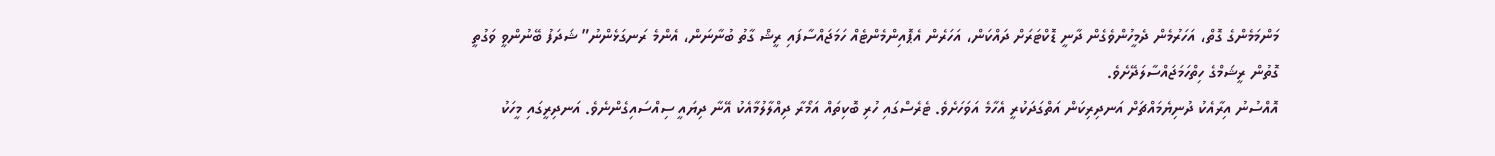މަންމަމެންގެ ގޮތް، އަހަރުމެން ދެމީހުންވެގެން ދާނީ ޑޮކްޓަރަށް ދައްކަން، އަހަރެން އެޕޮއިންމެންޓެއް ހަމަޖައްސާފައި ރީޝް ގާތު ބުނާނަން، އެންމެ ރަނގަޅެންނު” ޝަދަފު ބޭނުންވީ ވަގުތީ ގޮތުން ރީޝަމްގެ ހިތްހަމަޖައްސާލަދޭށެވެ.
އޮއްސުނު އިރާއެކު ދުނިޔެމައްޗަށް އަނދިރިކަން އަތްގަދަކުރީ އެހާމެ އަވަހަށެވެ. ޓެރެސްގައި ހުރި ބޮކިތައް އަމޯރާ ދިއްލާލުމާއެކު އޭނާ ދިޔައީ ސިއްސައިގެންނެވެ. އަނދިރީގައި މީހަކު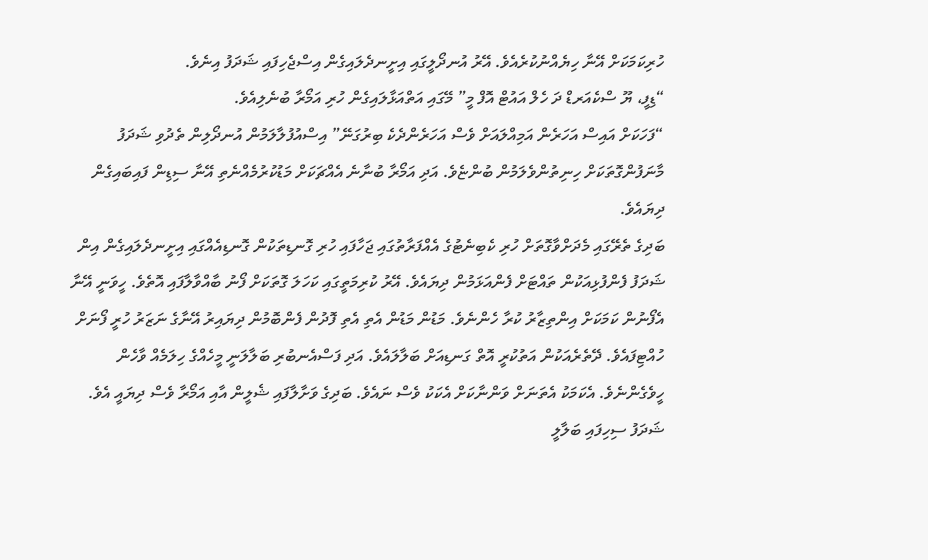ހުރިކަމަކަށް އޭނާ ހިޔެއްނުކުރެއެވެ. އޭރު އުނދޯލީގައި އިށީނދެލައިގެން އިސްޖެހިފައި ޝަދަފު އިނެވެ.
“ޑިފީ، ޔޫ ސްކެއަރޑް ދަ ހެލް އައުޓް އޮފް މީ” މޭގައި އަތްއަޅާލައިގެން ހުރި އަމޯރާ ބުނެލިއެވެ.
“ފަހަކަށް އައިސް އަހަރެން އަމިއްލައަށް ވެސް އަހަރެންދެކެ ބިރުގަނޭ” އިސްއުފުލާލަމުން އުނދޯލިން ތެދުވި ޝަދަފު މާނަފުންގޮތަކަށް ހިނިތުންވެލަމުން ބުންޏެވެ. އަދި އަމޯރާ ބުނާނެ އެއްޗަކަށް މަޑުކުރުމެއްނެތި އޭނާ ސިޑިން ފައިބައިގެން ދިޔައެވެ.
ބަދިގެ ތެރޭގައި މެދަށްވާގޮތަށް ހުރި ކެބިނެޓުގެ އެއްފަރާތުގައި ޖަހާފައި ހުރި ގޮނޑިތަކުން ގޮނޑިއެއްގައި އިށީނދެލައިގެން އިން ޝަދަފު ފެންފުޅިއަކުން ތައްޓަށް ފެންއަޅަމުން ދިޔައެވެ. އޭރު ކުރިމަތީގައި ކަހަލަ ގޮތަކަށް ފޯނު ބާއްވާލާފައި އޮތެވެ. ހީވަނީ އޭނާ އެފޯނުން ކަމަކަށް އިންތިޒާރު ކުރާ ހެންނެވެ. މަޑުން މަޑުން އެތި އެތި ފޮދުން ފެންބޮމުން ދިޔައިރު އޭނާގެ ނަޒަރު ހުރީ ފޯނަށް ހުއްޓިފައެވެ. ދޭތެރެއަކުން އަތުކުރީ އޮތް ގަނޑިއަށް ބަލާލައެވެ. އަދި ފަސްއެނބުރި ބަލާލަނީ މީހެއްގެ ހިލަމެއް ވާހެން ހީވެގެންނެވެ. އެކަމަކު އެތަނަށް ވަންނާކަށް އެކަކު ވެސް ނައެވެ. ބަދިގެ ވަށާލާފައި ޝެލީން އާއި އަމޯރާ ވެސް ދިޔައީ އެވެ. ޝަދަފު ސިހިފައި ބަލާލީ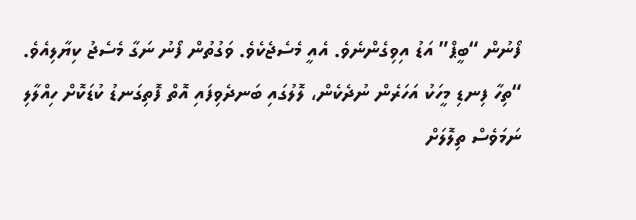ފޯނުން “ބީޕް” އަޑު އިވިގެންނެވެ. އެއީ މެސެޖެކެވެ. ވަގުތުން ފޯނު ނަގާ މެސެޖު ކިޔާލިއެވެ.
“ތިހާ ފިނޑި މީހަކު އަހަރެން ނުދެކެން، ލޮލުގައި ބަނދެވިފައި އޮތް ފޮތިގަނޑު ކުޑަކޮށް ހިއްލާލި ނަމަވެސް ތިލޮލަށް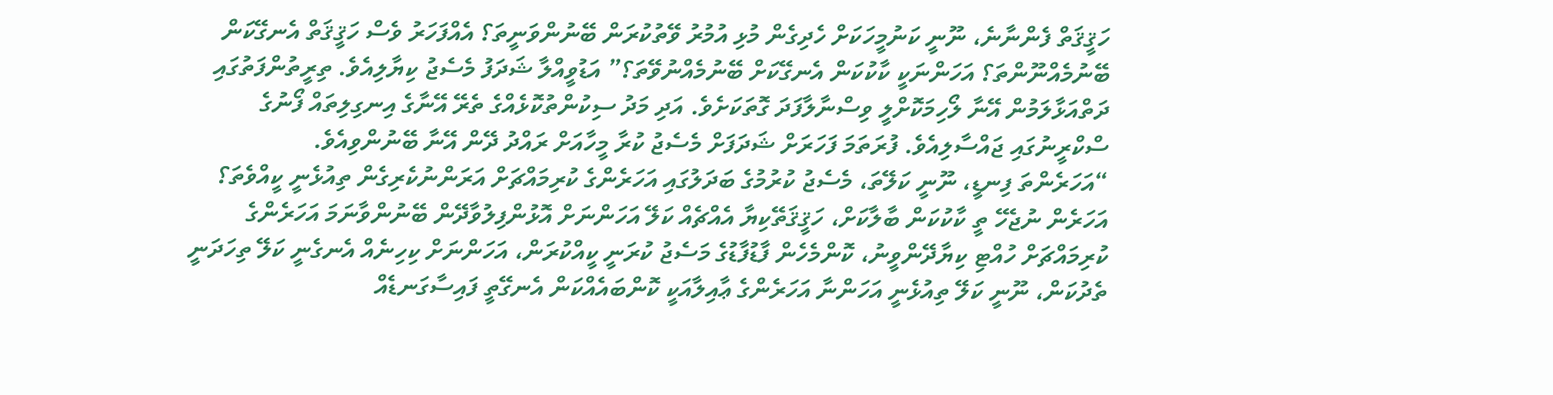ހަޤީޤަތް ފެންނާނެ، ނޫނީ ކަނުމީހަކަށް ހެދިގެން މުޅި އުމުރު ވޭތުކުރަން ބޭނުންވަނީތަ؟ އެއްފަހަރު ވެސް ހަޤީޤަތް އެނގޭކަން ބޭނުމެއްނޫންތަ؟ އަހަންނަކީ ކާކުކަން އެނގޭކަށް ބޭނުމެއްނުވޭތަ؟” އަޑުވީއްލާ ޝަދަފު މެސެޖު ކިޔާލިއެވެ. ތިރީތުންފަތުގައި ދަތްއަޅާލަމުން އޭނާ ލޯހިމަކޮށްލީ ވިސްނާލާފަދަ ގޮތަކަށެވެ. އަދި މަދު ސިކުންތުކޮޅެއްގެ ތެރޭ އޭނާގެ އިނގިލިތައް ފޯނުގެ ސްކްރީނުގައި ޖައްސާލިއެވެ. ފުރަތަމަ ފަހަރަށް ޝަދަފަށް މެސެޖު ކުރާ މީހާއަށް ރައްދު ދޭން އޭނާ ބޭނުންވިއެވެ.
“އަހަރެންތަ ފިނޑީ، ނޫނީ ކަލޭތަ، މެސެޖު ކުރުމުގެ ބަދަލުގައި އަހަރެންގެ ކުރިމައްޗަށް އަރަންނުކެރިގެން ތިއުޅެނީ ކީއްވެތަ؟ އަހަރެން ނުޖެހޭ ތީ ކާކުކަން ބާލާކަށް، ހަޤީޤަތޭކިޔާ އެއްޗެއް ކަލޭ އަހަންނަށް އޮޅުންފިލުވާދޭން ބޭނުންވާނަމަ އަހަރެންގެ ކުރިމައްޗަށް ހުއްޓި ކިޔާދޭންވީނު، ކޮންމެހެން ފާޑުފާޑުގެ މަސެޖު ކުރަނީ ކީއްކުރަން، އަހަންނަށް ކިހިނެއް އެނގެނީ ކަލޭ ތިހަދަނީ ތެދުކަން، ނޫނީ ކަލޭ ތިއުޅެނީ އަހަންނާ އަހަރެންގެ ޢާއިލާއަކީ ކޮންބައެއްކަން އެނގޭތީ ފައިސާގަނޑެއް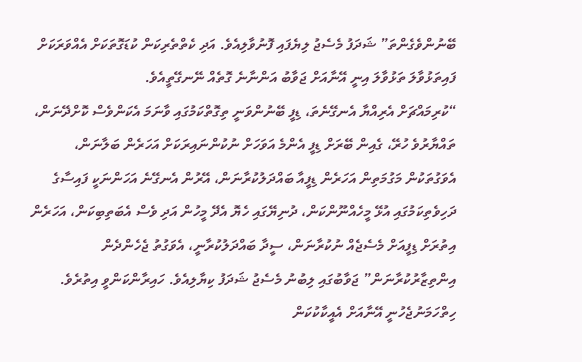ބޭނުންވެގެންތަ” ޝަދަފު މެސެޖު ލިޔެފައި ފޮނުވާލިއެވެ. އަދި ކެތްތެރިކަން ކުޑަގޮތަކަށް އެއްވަރަކަށް ފައިތަޅުވާލަ ތަޅުވާލަ އިނީ އޭނާއަށް ޖަވާބު އަންނާނެ ގޮތެއް ނޭނގޭތީއެވެ.
“ކުރިމައްޗަށް އެރިއްޔާ އެނގޭނެތަ، ޑިފީ ބޭނުންވަނީ ތިގޮތްކަމުގައި ވާނަމަ އެކަންވެސް ކޮށްދޭނަން، ތައްޔާރުވެ ހުރޭ، ގެއިން ބޭރަށް ޑިފީ އެންމެ އަވަހަށް ނުކުންނައިރަކަށް އަހަރެން ބަލާނަން، އެވަގުތަކުން މަގުމަތިން އަހަރެން ޑިފީއާ ބައްދަލުކުރާނަން، އޭރުން އެނގޭނެ އަހަންނަކީ ފައިސާގެ ދަހިވެތިކަމުގައި އުޅޭ މީހެއްނޫންކަން، ދުނިޔޭގައި ހެޔޮ އެދޭ މީހުން އަދި ވެސް އެބަތިބިކަން، އަހަރެން އިތުރަށް ޑިފީއަށް މެސެޖެއް ނުކުރާނަން، ސީދާ ބައްދަލުކުރާނީ، އެވަގުތު ޖެހެންދެން އިންތިޒާރުކުރާނަން” ޖަވާބުގައި ލިބުނު މެސެޖު ޝަދަފު ކިޔާލިއެވެ. ހައިރާންކަންވީ އިތުރެވެ. ހިތްހަމަނުޖެހުނީ އޭނާއަށް އެއީކާކުކަން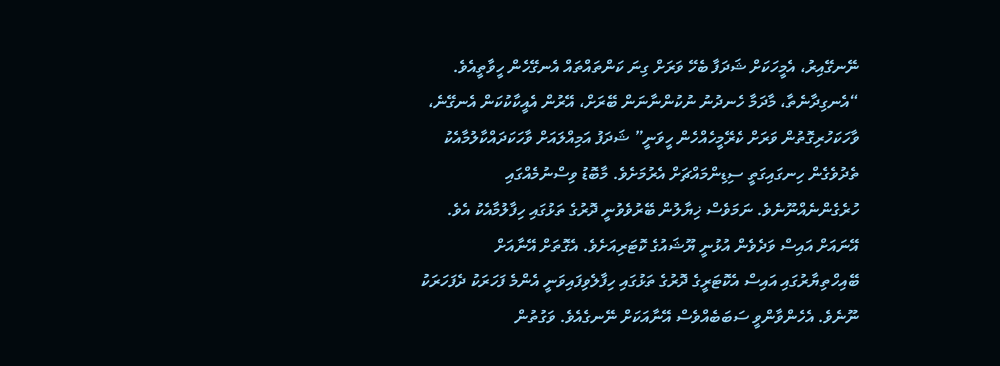ނޭނގޭއިރު، އެމީހަކަށް ޝަދަފާ ބެހޭ ވަރަށް ގިނަ ކަންތައްތައް އެނގޭހެން ހީވާތީއެވެ.
“އެނގިދާނެތާ، މާދަމާ ހެނދުނު ނުކުންނާނަން ބޭރަށް، އޭރުން އެއީކާކުކަން އެނގޭނެ، ވާހަކަހުރިގޮތުން ވަރަށް ކެރޭމީހެއްހެން ހީވަނީ” ޝަދަފު އަމިއްލައަށް ވާހަކަދައްކާލުމާއެކު ތެދުވެގެން ހިނގައިގަތީ ސިޑިންމައްޗަށް އެރުމަށެވެ. މާބޮޑު ވިސްނުމެއްގައި ހުރެގެންނެއްނޫނެވެ. ނަމަވެސް ޚިޔާލުން ބޭރުވެވުނީ ދޮރުގެ ތަޅުގައި ހިފާލުމާއެކު އެވެ. އޭނައަށް އައިސް ވަދެވެން އުޅުނީ ޔޫޝައުގެ ކޮޓަރިއަށެވެ. އެގޮތަށް އޭނާއަށް ބޭއިހްތިޔާރުގައި އައިސް އެކޮޓަރީގެ ދޮރުގެ ތަޅުގައި ހިފާލެވިފައިވަނީ އެންމެ ފަހަރަކު ދެފަހަރަކު ނޫނެވެ. އެހެންވާންވީ ސަބަބެއްވެސް އޭނާއަކަށް ނޭނގެއެވެ. ވަގުތުން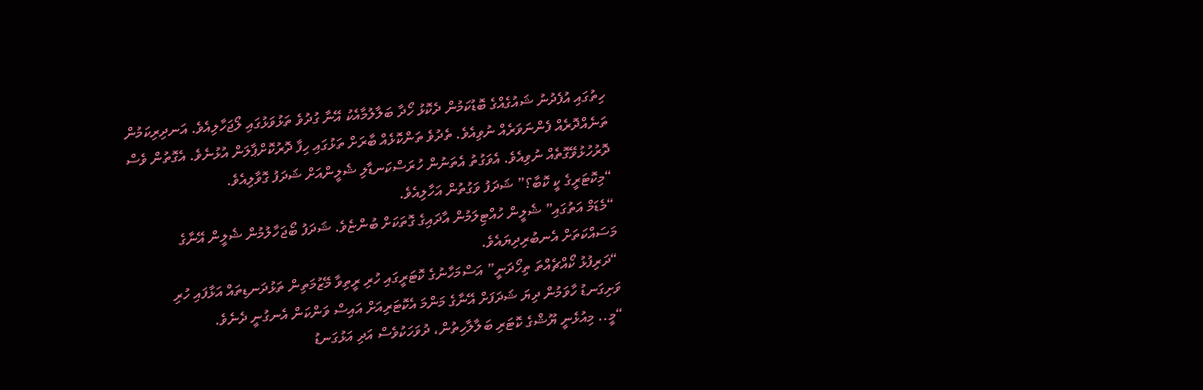ހިތުގައި އުފެދުނު ޝައުގެއްގެ ބޮޑުކަމުން ދެކޮޅު ހޯދާ ބަލާލުމާއެކު އޭނާ ގުދުވެ ތަޅުވަޅުގައި ލޯޖަހާލިއެވެ. އަނދިރިކަމުން ތަނެއްދޮރެއް ފެންނަވަރެއް ނުވިއެވެ. ތެދުވެ ތަންކޮޅެއް ބާރަށް ތަޅުގައި ހިފާ ދޮރުކޮށްޕާލަން އުޅުނެވެ. އެގޮތުން ވެސް ދޮރުހުޅުވޭގޮތެއް ނުވިއެވެ. އެވަގުތު އެތަނުން ހުރަސްކަނޑާލި ޝެލީންއަށް ޝަދަފު ގޮވާލިއެވެ.
“މިކޮޓަރީގެ ކީ ކޮބާ؟” ޝަދަފު ވަގުތުން އަހާލިއެވެ.
“މެޑަމް އަތުގައި” ޝެލީން ހުއްޓިލަމުން އާދައިގެ ގޮތަކަށް ބުންޏެވެ. ޝަދަފު ބޯޖަހާލުމުން ޝެލީން އޭނާގެ މަސައްކަތަށް އެނބުރިދިޔައެވެ.
“ދަރިފުޅު ކޯއްޗެއްތަ ތިހޯދަނީ” އަސްމަހާނުގެ ކޮޓަރީގައި ހުރި ރީތިވާ މޭޒުމަތިން ތަޅުދަނޑިތައް އަޅާފައި ހުރި ވަށިގަނޑު ހާވަމުން ދިޔަ ޝަދަފަށް އޭނާގެ މަންމަ އެކޮޓަރިއަށް އައިސް ވަންކަން އެނގުނީ ދެނެވެ.
“މީ.. މިއުޅެނީ ޔޫޝްގެ ކޮޓަރި ބަލާލާހިތުން، ދުވަހަކުވެސް އަދި އަޅުގަނޑު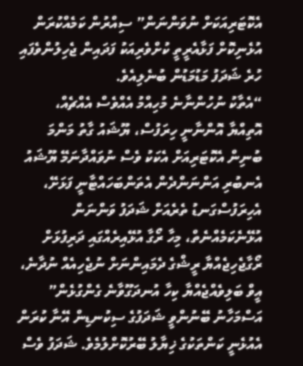އެކޮޓަރިއަކަށް ނުވަންނަން” ސިއްރުން ކަމެއްކުރަން އުޅެނިކޮށް ފަޅާއެރީތީ ކުށްވެރިއަކު ފަދައިން ޖެހިލުންވެފައި ހުރެ ޝަދަފު މަޑުމަޑުން ބުނެލިއެވެ.
“އެތާކު ނުހުންނާނެ މުހިއްމު އެއްވެސް އެއްޗެއް، އޮތިއްޔާ އޮންނާނީ ހިރަފުސް، ޔޫޝައު ގާތު މަންމަ ބުނިން އެކޮޓަރިއަށް އެކަކު ވެސް ނުވައްދާނަމޭ ޔޫޝައު އެނބުރި އަންނަންދެން އެތަންބަހައްޓާނީ ފަޅަށޭ، އެހިރަފުސްގަނޑު ތެރެއަށް ޝަދަފު ވަންނަން އުޅޭނެކަމެއްނެތް، މިހާ ރޯގާ އުޅޭއިރެއްގައި ދަރިފުޅަށް ރޯގާޖެހިޖެއްޔާ ރީޝްގެ ދެމައިންނަށް ނުޖެހިއެއް ނުދާނެ، އީވް ބަލިވެއްޖެއްޔާ ކިހާ އުނދަގޫވާނެ ގެންގުޅެން” އަސްމަހާނު ބޭނުންވީ ޝަދަފުގެ ސިކުނޑިން އޭނާ ކުރަން އެއުޅެނީ ކަންތަކުގެ ޚިޔާލު ބޭރުކޮށްލުމެވެ. ޝަދަފު ވެސް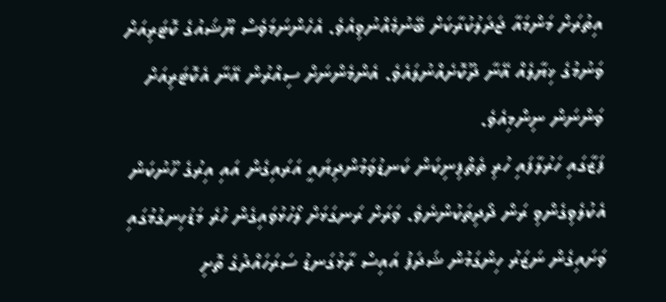އިތުރަށް މަންމައާ ޖަދަލުކުރާކަށް ބޭނުމެއްނުވިއެވެ. އެހެންނަމަވެސް ޔޫޝައުގެ ކޮޓަރިއަށް ވަނުމުގެ ޚިޔާލެއް އޭނާ ދޫކޮށެއްނުލައެވެ. އެންމެންނަށް ސިއްރުން އޭނާ އެކޮޓަރިއަށް ވަންނަން ނިންމިއެވެ.
ފަޒާގައި ހަރުލާފައި ހުރި ތެތްފިނިކަން ކަނޑުވަމުންދިޔައީ އަރައިގެން އައި އިރުގެ ހޫނުކަން އެކުލެވިގެންވި ރަން ދޯދިތަކުންނެވެ. ވަރަށް ރަނގަޅަށް ލޯހުޅުވައިގެން ހުރެ މަޑުހިނގުމުގައި ވަށައިގެން ނަޒަރު ހިންގަމުން ޝަދަފު އައިސް ރާޅުގަނޑު ސަރަހައްދުގެ ތޮށި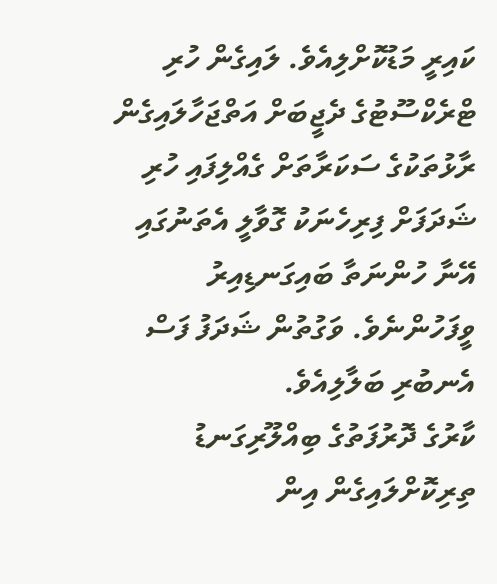ކައިރީ މަޑުކޮށްލިއެވެ. ލައިގެން ހުރި ޓްރެކްސޫޓުގެ ދެޖީބަށް އަތްޖަހާލައިގެން ރާޅުތަކުގެ ސަކަރާތަށް ގެއްލިފައި ހުރި ޝަދަފަށް ފިރިހެނަކު ގޮވާލީ އެތަނުގައި އޭނާ ހުންނަތާ ބައިގަނޑިއިރު ވީފަހުންނެވެ. ވަގުތުން ޝަދަފު ފަސް އެނބުރި ބަލާލިއެވެ.
ކާރުގެ ދޮރުފަތުގެ ބިއްލޫރިގަނޑު ތިރިކޮށްލައިގެން އިން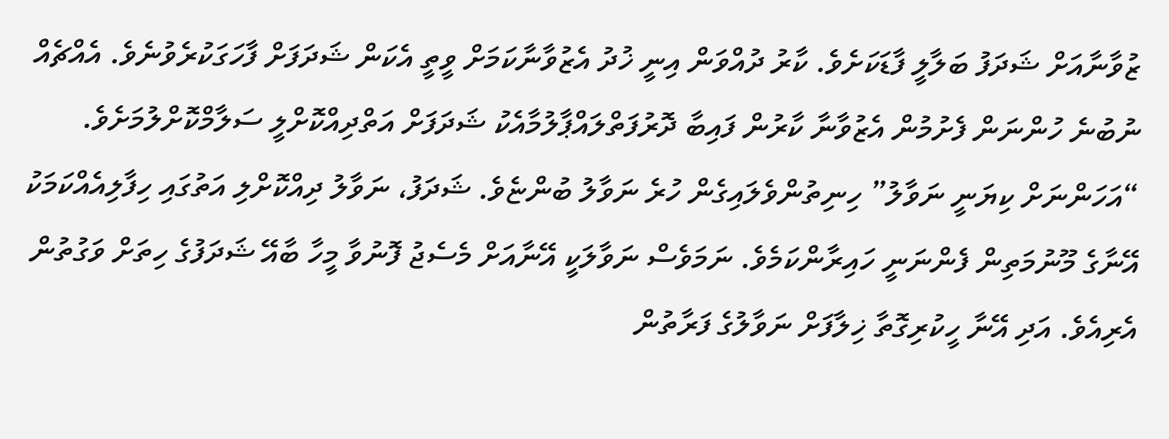ޒުވާނާއަށް ޝަދަފު ބަލާލީ ފާޑަކަށެވެ. ކާރު ދުއްވަން އިނީ ޚުދު އެޒުވާނާކަމަށް ވީތީ އެކަން ޝަދަފަށް ފާހަގަކުރެވުނެވެ. އެއްޗެއް ނުބުނެ ހުންނަން ފެށުމުން އެޒުވާނާ ކާރުން ފައިބާ ދޮރުފަތްލައްޕާލުމާއެކު ޝަދަފަށް އަތްދިއްކޮށްލީ ސަލާމްކޮށްލުމަށެވެ.
“އަހަންނަށް ކިޔަނީ ނަވާލު” ހިނިތުންވެލައިގެން ހުރެ ނަވާލު ބުންޏެވެ. ޝަދަފު، ނަވާލު ދިއްކޮށްލި އަތުގައި ހިފާލިއެއްކަމަކު އޭނާގެ މޫނުމަތިން ފެންނަނީ ހައިރާންކަމެވެ. ނަމަވެސް ނަވާލަކީ އޭނާއަށް މެސެޖު ފޮނުވާ މީހާ ބާއޭ ޝަދަފުގެ ހިތަށް ވަގުތުން އެރިއެވެ. އަދި އޭނާ ހީކުރިގޮތާ ޚިލާފަށް ނަވާލުގެ ފަރާތުން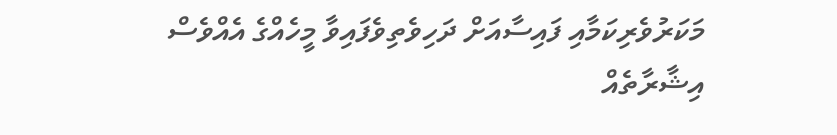މަކަރުވެރިކަމާއި ފައިސާއަށް ދަހިވެތިވެފައިވާ މީހެއްގެ އެއްވެސް އިޝާރާތެއް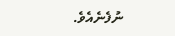ނުފެނެއެވެ.